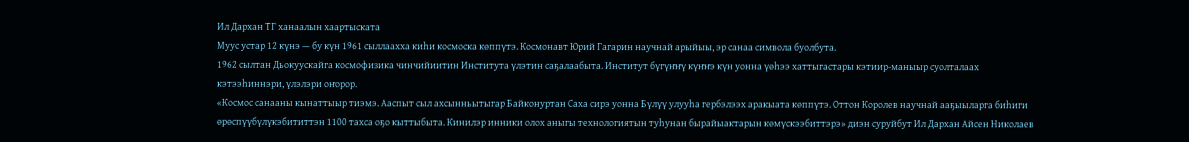Ил Дархан ТГ ханаалын хаартыската
Муус устар 12 күнэ — бу күн 1961 сыллаахха киһи космоска көппүтэ. Космонавт Юрий Гагарин научнай арыйыы, эр санаа символа буолбута.
1962 сылтан Дьокуускайга космофизика чинчийиитин Института үлэтин саҕалаабыта. Институт бүгүҥҥү күҥҥэ күн уонна үөһээ хаттыгастары кэтиир-маныыр суолталаах кэтээһиннэри, үлэлэри оҥорор.
«Космос санааны кынаттыыр тиэмэ. Ааспыт сыл ахсынньытыгар Байконуртан Саха сирэ уонна Бүлүү улууһа гербэлээх аракыата көппүтэ. Оттон Королев научнай ааҕыыларга биһиги өрөспүүбүлүкэбититтэн 1100 тахса оҕо кыттыбыта. Кинилэр инники олох аныгы технологиятын туһунан бырайыактарын көмүскээбиттэрэ» диэн суруйбут Ил Дархан Айсен Николаев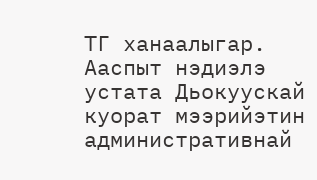ТГ ханаалыгар.
Ааспыт нэдиэлэ устата Дьокуускай куорат мээрийэтин административнай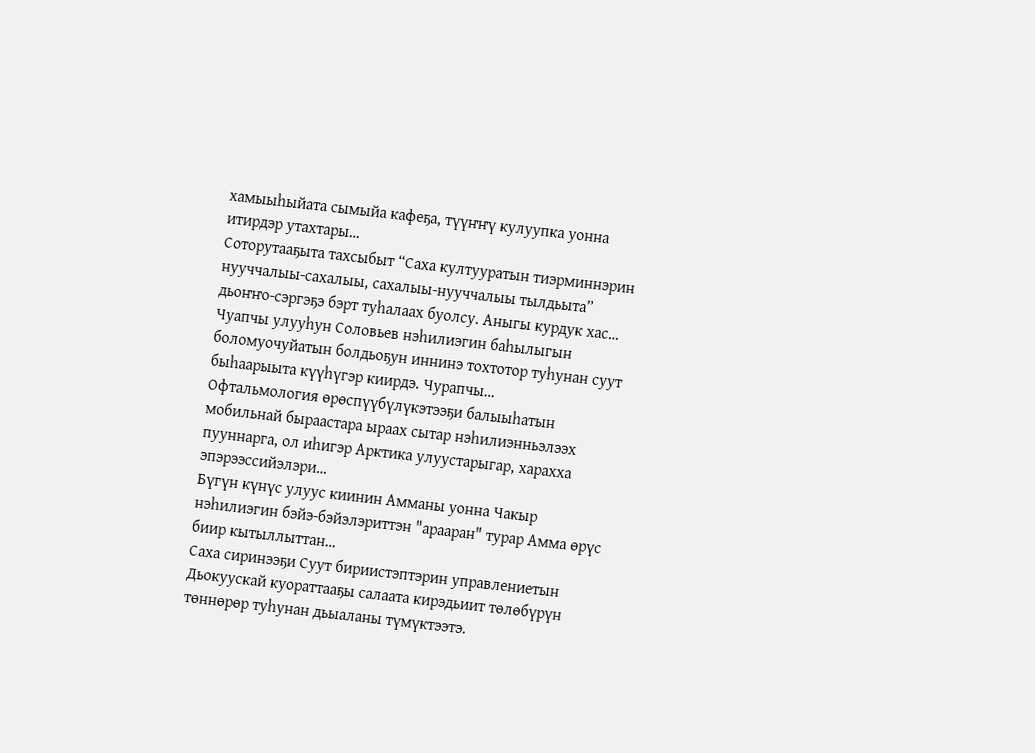хамыыһыйата сымыйа кафеҕа, түүҥҥү кулуупка уонна итирдэр утахтары…
Соторутааҕыта тахсыбыт “Саха култууратын тиэрминнэрин нууччалыы-сахалыы, сахалыы-нууччалыы тылдьыта” дьоҥҥо-сэргэҕэ бэрт туһалаах буолсу. Аныгы курдук хас…
Чуапчы улууһун Соловьев нэһилиэгин баһылыгын боломуочуйатын болдьоҕун иннинэ тохтотор туһунан суут быһаарыыта күүһүгэр киирдэ. Чурапчы…
Офтальмология өрөспүүбүлүкэтээҕи балыыһатын мобильнай быраастара ыраах сытар нэһилиэнньэлээх пууннарга, ол иһигэр Арктика улуустарыгар, харахха эпэрээссийэлэри…
Бүгүн күнүс улуус киинин Амманы уонна Чакыр нэһилиэгин бэйэ-бэйэлэриттэн "арааран" турар Амма өрүс биир кытыллыттан…
Саха сиринээҕи Суут бириистэптэрин управлениетын Дьокуускай куораттааҕы салаата кирэдьиит төлөбүрүн төннөрөр туһунан дьыаланы түмүктээтэ.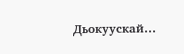Дьокуускай…